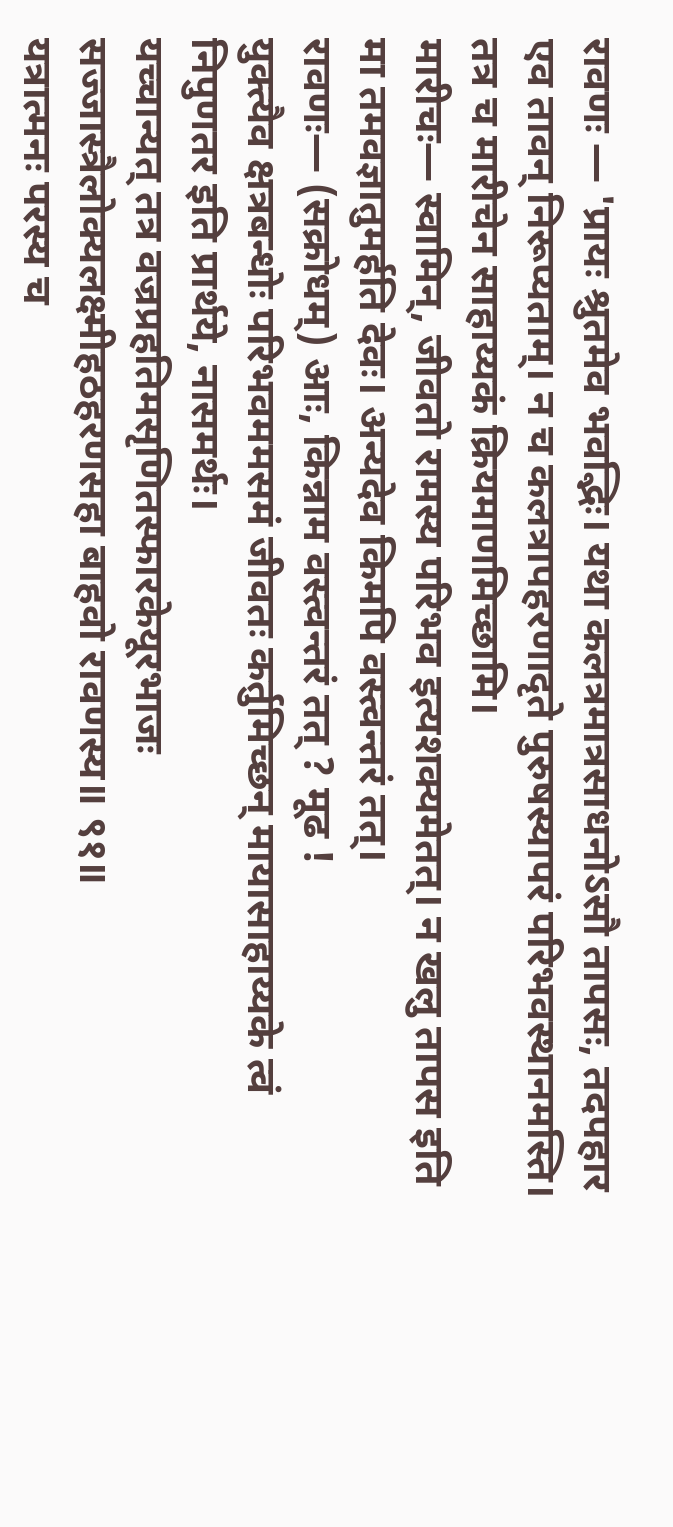रावणः — 'प्रायः श्रुतमेव भवद्भिः। यथा कलत्रमात्रसाधनोऽसौ तापसः, तदपहार एव तावन् निरूप्यताम्। न च कलत्रापहरणादृते पुरुषस्यापरं परिभवस्थानमस्ति। तत्र च मारीचेन साहाय्यकं क्रियमाणमिच्छामि।
मारीचः— स्वामिन्, जीवतो रामस्य परिभव इत्यशक्यमेतत्। न खलु तापस इति मा तमवज्ञातुमर्हति देवः। अन्यदेव किमपि वस्त्वन्तरं तत्।
रावणः— (सक्रोधम्) आः, किन्नाम वस्त्वन्तरं तत् ? मूढ !
युक्त्यैव क्षत्रबन्धोः परिभवममसमं जीवतः कर्तुमिच्छन् मायासाहाय्यके त्वं निपुणतर इति प्रार्थये, नासमर्थः।
यच्चान्यत् तत्र वज्रप्रहतिमसृणितस्फारकेयूरभाजः सज्जास्त्रैलोक्यलक्ष्मीहठहरणसहा बाहवो रावणस्य॥ ९१॥
यत्रात्मनः परस्य च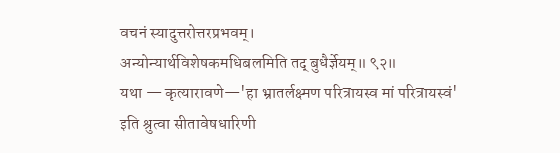वचनं स्यादुत्तरोत्तरप्रभवम्।
अन्योन्यार्थविशेषकमधिबलमिति तद् बुधैर्ज्ञेयम्॥ ९२॥
यथा — कृत्यारावणे—'हा भ्रातर्लक्ष्मण परित्रायस्व मां परित्रायस्वं' इति श्रुत्वा सीतावेषधारिणी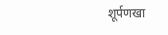शूर्पणखा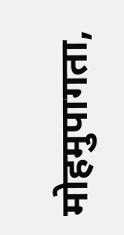मोहमुपागता,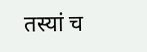तस्यां च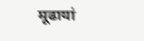मूढायां